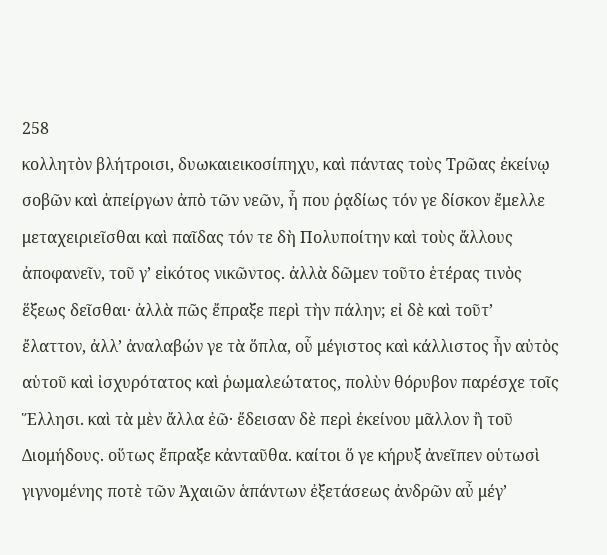258
κολλητὸν βλήτροισι, δυωκαιεικοσίπηχυ, καὶ πάντας τοὺς Τρῶας ἐκείνῳ σοβῶν καὶ ἀπείργων ἀπὸ τῶν νεῶν, ἦ που ῥᾳδίως τόν γε δίσκον ἔμελλε μεταχειριεῖσθαι καὶ παῖδας τόν τε δὴ Πολυποίτην καὶ τοὺς ἄλλους ἀποφανεῖν, τοῦ γʼ εἰκότος νικῶντος. ἀλλὰ δῶμεν τοῦτο ἑτέρας τινὸς ἕξεως δεῖσθαι· ἀλλὰ πῶς ἔπραξε περὶ τὴν πάλην; εἰ δὲ καὶ τοῦτʼ ἔλαττον, ἀλλʼ ἀναλαβών γε τὰ ὅπλα, οὗ μέγιστος καὶ κάλλιστος ἦν αὐτὸς αὑτοῦ καὶ ἰσχυρότατος καὶ ῥωμαλεώτατος, πολὺν θόρυβον παρέσχε τοῖς Ἕλλησι. καὶ τὰ μὲν ἄλλα ἐῶ· ἔδεισαν δὲ περὶ ἐκείνου μᾶλλον ἢ τοῦ Διομήδους. οὕτως ἔπραξε κἀνταῦθα. καίτοι ὅ γε κήρυξ ἀνεῖπεν οὑτωσὶ γιγνομένης ποτὲ τῶν Ἀχαιῶν ἁπάντων ἐξετάσεως ἀνδρῶν αὖ μέγʼ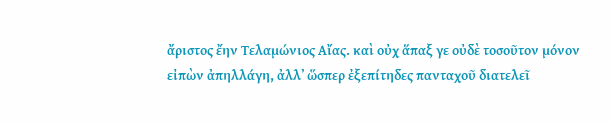ἄριστος ἔην Τελαμώνιος Αἴας. καὶ οὐχ ἅπαξ γε οὐδὲ τοσοῦτον μόνον εἰπὼν ἀπηλλάγη, ἀλλʼ ὥσπερ ἐξεπίτηδες πανταχοῦ διατελεῖ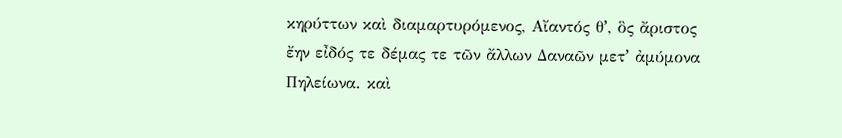κηρύττων καὶ διαμαρτυρόμενος, Αἴαντός θʼ, ὃς ἄριστος ἔην εἶδός τε δέμας τε τῶν ἄλλων Δαναῶν μετʼ ἀμύμονα Πηλείωνα. καὶ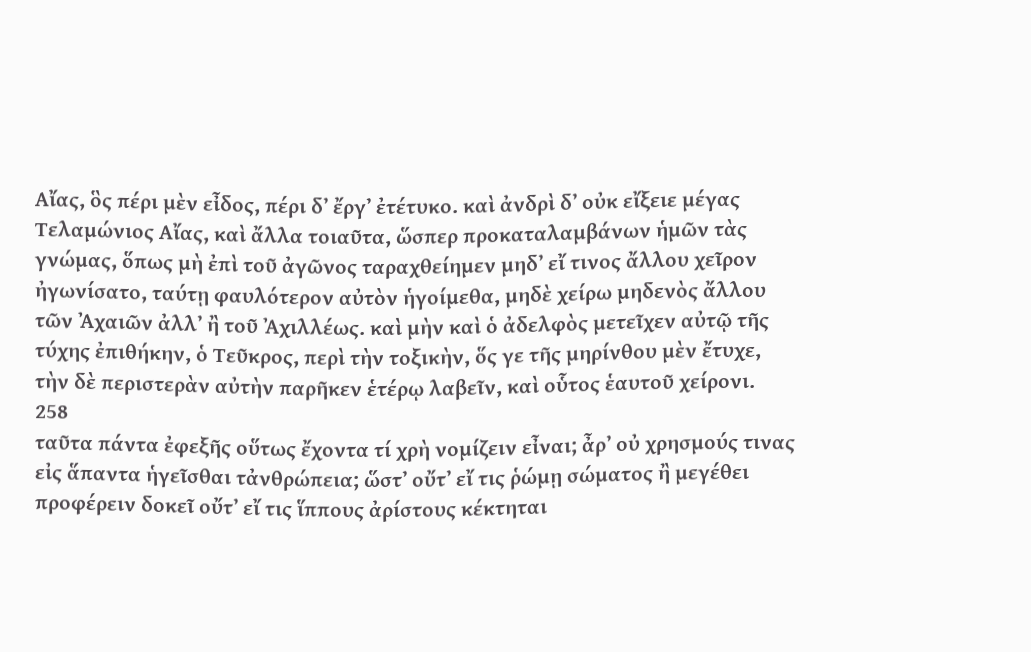Αἴας, ὃς πέρι μὲν εἶδος, πέρι δʼ ἔργʼ ἐτέτυκο. καὶ ἀνδρὶ δʼ οὐκ εἴξειε μέγας Τελαμώνιος Αἴας, καὶ ἄλλα τοιαῦτα, ὥσπερ προκαταλαμβάνων ἡμῶν τὰς γνώμας, ὅπως μὴ ἐπὶ τοῦ ἀγῶνος ταραχθείημεν μηδʼ εἴ τινος ἄλλου χεῖρον ἠγωνίσατο, ταύτῃ φαυλότερον αὐτὸν ἡγοίμεθα, μηδὲ χείρω μηδενὸς ἄλλου τῶν Ἀχαιῶν ἀλλʼ ἢ τοῦ Ἀχιλλέως. καὶ μὴν καὶ ὁ ἀδελφὸς μετεῖχεν αὐτῷ τῆς τύχης ἐπιθήκην, ὁ Τεῦκρος, περὶ τὴν τοξικὴν, ὅς γε τῆς μηρίνθου μὲν ἔτυχε, τὴν δὲ περιστερὰν αὐτὴν παρῆκεν ἑτέρῳ λαβεῖν, καὶ οὗτος ἑαυτοῦ χείρονι.
258
ταῦτα πάντα ἐφεξῆς οὕτως ἔχοντα τί χρὴ νομίζειν εἶναι; ἆρʼ οὐ χρησμούς τινας εἰς ἅπαντα ἡγεῖσθαι τἀνθρώπεια; ὥστʼ οὔτʼ εἴ τις ῥώμῃ σώματος ἢ μεγέθει προφέρειν δοκεῖ οὔτʼ εἴ τις ἵππους ἀρίστους κέκτηται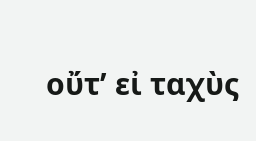οὔτʼ εἰ ταχὺς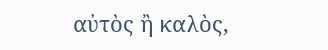αὐτὸς ἢ καλὸς,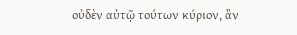οὐδὲν αὐτῷ τούτων κύριον, ἂν